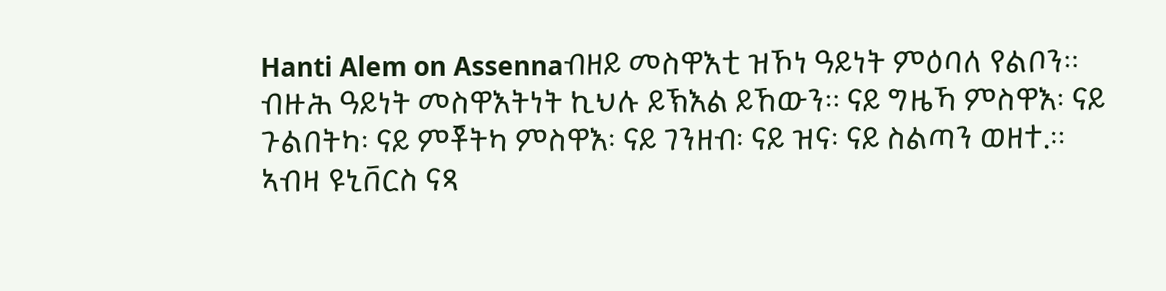Hanti Alem on Assennaብዘይ መስዋእቲ ዝኾነ ዓይነት ምዕባለ የልቦን። ብዙሕ ዓይነት መስዋእትነት ኪህሉ ይኽእል ይኸውን። ናይ ግዜኻ ምስዋእ፡ ናይ ጉልበትካ፡ ናይ ምቾትካ ምስዋእ፡ ናይ ገንዘብ፡ ናይ ዝና፡ ናይ ስልጣን ወዘተ.። ኣብዛ ዩኒቨርስ ናጻ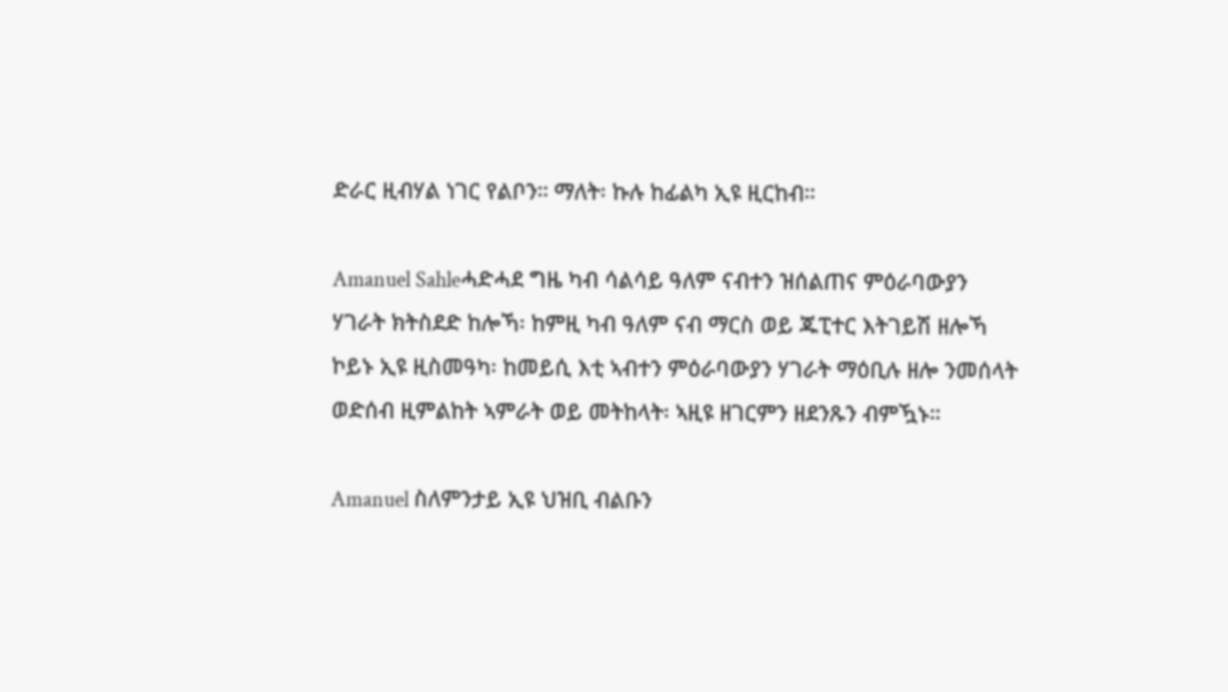ድራር ዚብሃል ነገር የልቦን። ማለት፡ ኩሉ ከፊልካ ኢዩ ዚርከብ።

Amanuel Sahleሓድሓደ ግዜ ካብ ሳልሳይ ዓለም ናብተን ዝሰልጠና ምዕራባውያን ሃገራት ክትስደድ ከሎኻ፡ ከምዚ ካብ ዓለም ናብ ማርስ ወይ ጁፒተር እትገይሽ ዘሎኻ ኮይኑ ኢዩ ዚስመዓካ፡ ከመይሲ እቲ ኣብተን ምዕራባውያን ሃገራት ማዕቢሉ ዘሎ ንመሰላት ወድሰብ ዚምልከት ኣምራት ወይ መትከላት፡ ኣዚዩ ዘገርምን ዘደንጹን ብምዃኑ።

Amanuel ስለምንታይ ኢዩ ህዝቢ ብልቡን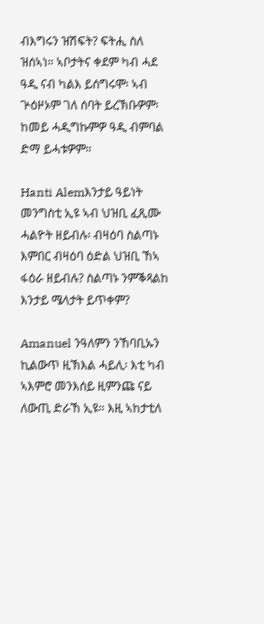ብእግሩን ዝሽፍት? ፍትሒ ስለ ዝሰኣነ። ኣቦታትና ቀደም ካብ ሓደ ዓዲ ናብ ካልእ ይሰግሩሞ፡ ኣብ ጕዕዞኦም ገለ ሰባት ይረኽቡዎም፡ ከመይ ሓዲግኩምዎ ዓዲ ብምባል ድማ ይሓቱዎም።

Hanti Alemእንታይ ዓይነት መንግስቲ ኢዩ ኣብ ህዝቢ ፈጺሙ ሓልዮት ዘይብሉ፡ ብዛዕባ ስልጣኑ እምበር ብዛዕባ ዕድል ህዝቢ ኸኣ ፋዕራ ዘይብሉ? ስልጣኑ ንምቕጻልከ እንታይ ሜላታት ይጥቀም?

Amanuel ንዓለምን ንኸባቢኡን ኪልውጥ ዚኽእል ሓይሊ፡ እቲ ካብ ኣእምሮ መንእሰይ ዚምንጩ ናይ ለውጢ ድራኸ ኢዩ። እዚ ኣከታቲለ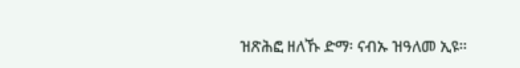ዝጽሕፎ ዘለኹ ድማ፡ ናብኡ ዝዓለመ ኢዩ።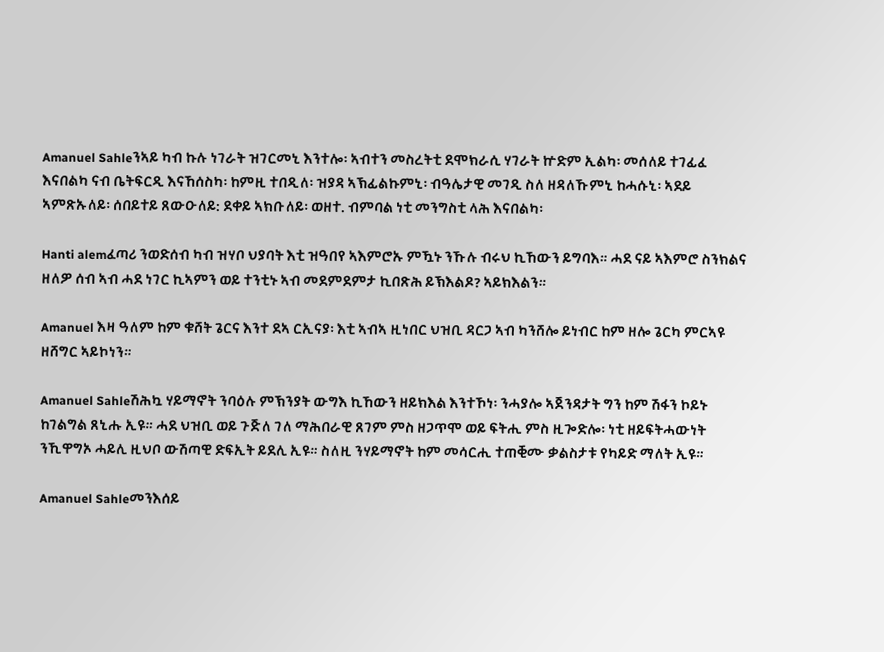Amanuel Sahleንኣይ ካብ ኩሉ ነገራት ዝገርመኒ እንተሎ፡ ኣብተን መስረትቲ ደሞክራሲ ሃገራት ኵድም ኢልካ፡ መሰለይ ተገፊፈ እናበልካ ናብ ቤትፍርዲ እናኸሰስካ፡ ከምዚ ተበዲለ፡ ዝያዳ ኣኽፊልኩምኒ፡ ብዓሌታዊ መገዲ ስለ ዘዳለኹምኒ ከሓሱኒ፡ ኣደይ ኣምጽኡለይ፡ ሰበይተይ ጸውዑለይ: ደቀይ ኣክቡለይ፡ ወዘተ. ብምባል ነቲ መንግስቲ ላሕ እናበልካ፡

Hanti alemፈጣሪ ንወድሰብ ካብ ዝሃቦ ህያባት እቲ ዝዓበየ ኣእምሮኡ ምዃኑ ንኹሉ ብሩህ ኪኸውን ይግባእ። ሓደ ናይ ኣእምሮ ስንክልና ዘለዎ ሰብ ኣብ ሓደ ነገር ኪኣምን ወይ ተንቲኑ ኣብ መደምደምታ ኪበጽሕ ይኽእልዶ? ኣይክእልን።

Amanuel እዛ ዓለም ከም ቁሸት ጌርና እንተ ደኣ ርኢናያ፡ እቲ ኣብኣ ዚነበር ህዝቢ ዳርጋ ኣብ ካንሸሎ ይነብር ከም ዘሎ ጌርካ ምርኣዩ ዘሸግር ኣይኮነን።

Amanuel Sahleሽሕኳ ሃይማኖት ንባዕሉ ምኽንያት ውግእ ኪኸውን ዘይክእል እንተኾነ፡ ንሓያሎ ኣጀንዳታት ግን ከም ሽፋን ኮይኑ ከገልግል ጸኒሑ ኢዩ። ሓደ ህዝቢ ወይ ጉጅለ ገለ ማሕበራዊ ጸገም ምስ ዘጋጥሞ ወይ ፍትሒ ምስ ዚጐድሎ፡ ነቲ ዘይፍትሓውነት ንኺዋግኦ ሓይሊ ዚህቦ ውሽጣዊ ድፍኢት ይደሊ ኢዩ። ስለዚ ንሃይማኖት ከም መሳርሒ ተጠቒሙ ቃልስታቱ የካይድ ማለት ኢዩ።

Amanuel Sahleመንእሰይ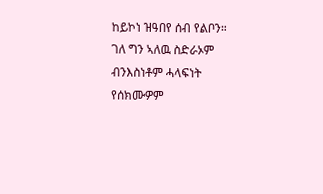ከይኮነ ዝዓበየ ሰብ የልቦን። ገለ ግን ኣለዉ ስድራኦም ብንእስነቶም ሓላፍነት የሰክሙዎም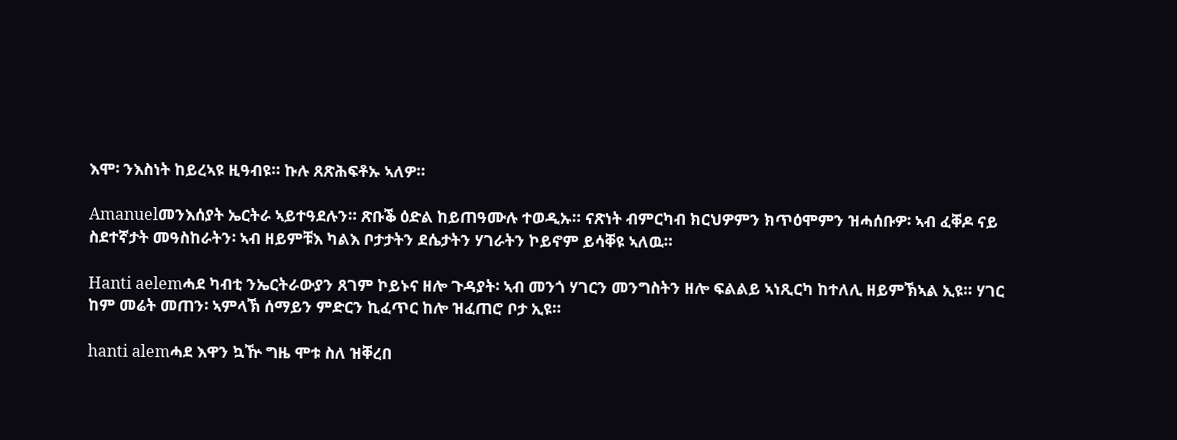እሞ፡ ንእስነት ከይረኣዩ ዚዓብዩ። ኩሉ ጸጽሕፍቶኡ ኣለዎ።

Amanuelመንእሰያት ኤርትራ ኣይተዓደሉን። ጽቡቕ ዕድል ከይጠዓሙሉ ተወዲኡ። ናጽነት ብምርካብ ክርህዎምን ክጥዕሞምን ዝሓሰቡዎ፡ ኣብ ፈቐዶ ናይ ስደተኛታት መዓስከራትን፡ ኣብ ዘይምቹእ ካልእ ቦታታትን ደሴታትን ሃገራትን ኮይኖም ይሳቐዩ ኣለዉ።

Hanti aelemሓደ ካብቲ ንኤርትራውያን ጸገም ኮይኑና ዘሎ ጉዳያት፡ ኣብ መንጎ ሃገርን መንግስትን ዘሎ ፍልልይ ኣነጺርካ ከተለሊ ዘይምኽኣል ኢዩ። ሃገር ከም መሬት መጠን፡ ኣምላኽ ሰማይን ምድርን ኪፈጥር ከሎ ዝፈጠሮ ቦታ ኢዩ።

hanti alemሓደ እዋን ኳዅ ግዜ ሞቱ ስለ ዝቐረበ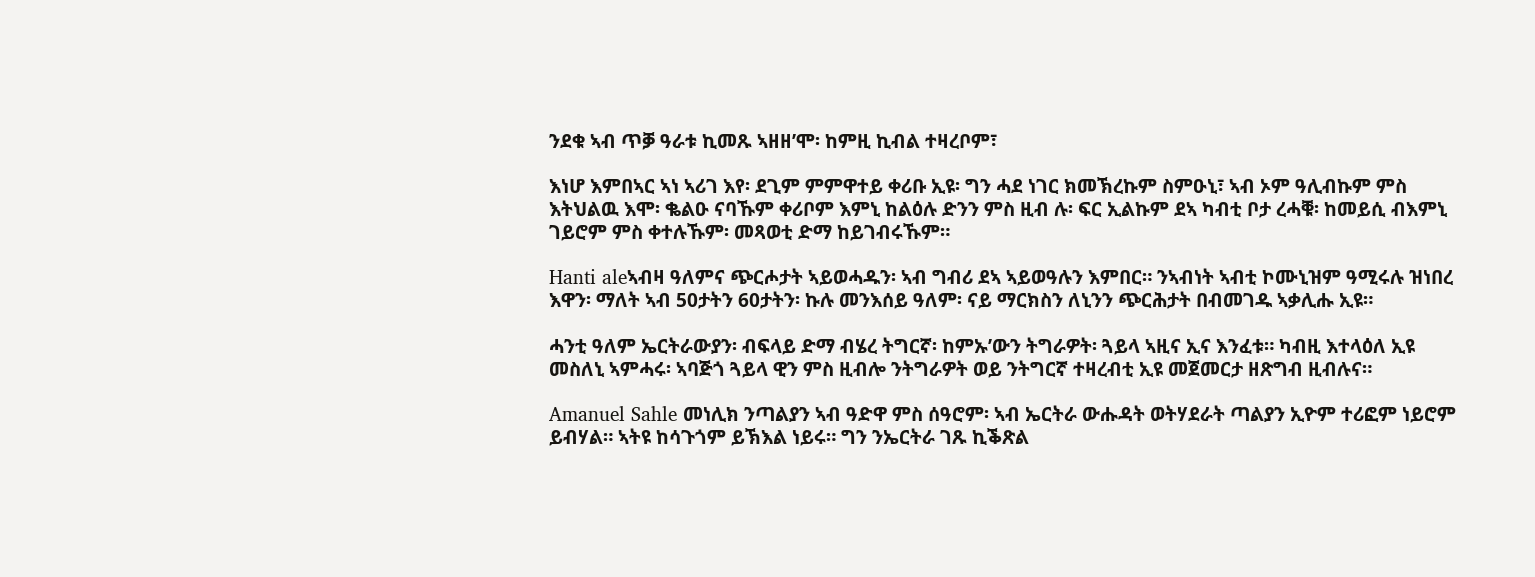ንደቁ ኣብ ጥቓ ዓራቱ ኪመጹ ኣዘዘ’ሞ፡ ከምዚ ኪብል ተዛረቦም፣

እነሆ እምበኣር ኣነ ኣሪገ እየ፡ ደጊም ምምዋተይ ቀሪቡ ኢዩ፡ ግን ሓደ ነገር ክመኽረኩም ስምዑኒ፣ ኣብ ኦም ዓሊብኩም ምስ እትህልዉ እሞ፡ ቈልዑ ናባኹም ቀሪቦም እምኒ ከልዕሉ ድንን ምስ ዚብ ሉ፡ ፍር ኢልኩም ደኣ ካብቲ ቦታ ረሓቑ፡ ከመይሲ ብእምኒ ገይሮም ምስ ቀተሉኹም፡ መጻወቲ ድማ ከይገብሩኹም።

Hanti aleኣብዛ ዓለምና ጭርሖታት ኣይወሓዱን፡ ኣብ ግብሪ ደኣ ኣይወዓሉን እምበር። ንኣብነት ኣብቲ ኮሙኒዝም ዓሚሩሉ ዝነበረ እዋን፡ ማለት ኣብ 50ታትን 60ታትን፡ ኩሉ መንእሰይ ዓለም፡ ናይ ማርክስን ለኒንን ጭርሕታት በብመገዱ ኣቃሊሑ ኢዩ።

ሓንቲ ዓለም ኤርትራውያን፡ ብፍላይ ድማ ብሄረ ትግርኛ፡ ከምኡ’ውን ትግራዎት፡ ጓይላ ኣዚና ኢና እንፈቱ። ካብዚ እተላዕለ ኢዩ መስለኒ ኣምሓሩ፡ ኣባጅጎ ጓይላ ዊን ምስ ዚብሎ ንትግራዎት ወይ ንትግርኛ ተዛረብቲ ኢዩ መጀመርታ ዘጽግብ ዚብሉና።

Amanuel Sahle መነሊክ ንጣልያን ኣብ ዓድዋ ምስ ሰዓሮም፡ ኣብ ኤርትራ ውሑዳት ወትሃደራት ጣልያን ኢዮም ተሪፎም ነይሮም ይብሃል። ኣትዩ ከሳጉጎም ይኽእል ነይሩ። ግን ንኤርትራ ገጹ ኪቕጽል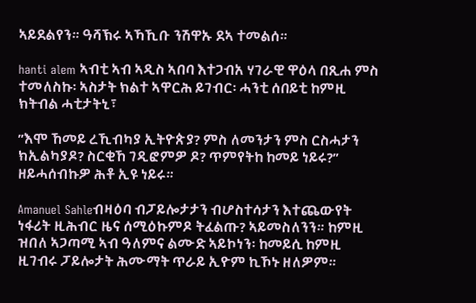ኣይደልየን። ዓሻኽሩ ኣኻኺቡ ንሽዋኡ ደኣ ተመልሰ።

hanti alem ኣብቲ ኣብ ኣዲስ ኣበባ እተጋብአ ሃገራዊ ዋዕላ በጺሐ ምስ ተመለስኩ፡ ኣስታት ክልተ ኣዋርሕ ይገብር፡ ሓንቲ ሰበይቲ ከምዚ ክትብል ሓቲታትኒ፣

”እሞ ኸመይ ረኺብካያ ኢትዮጵያ? ምስ ለመንታን ምስ ርስሓታን ክኢልካያዶ? ስርቂኸ ገዲፎምዎ ዶ? ጥምየትከ ከመይ ነይሩ?” ዘይሓሰብኩዎ ሕቶ ኢዩ ነይሩ።

Amanuel Sahleብዛዕባ ብፓይሎታታን ብሆስተሳታን እተጨውየት ነፋሪት ዚሕብር ዜና ሰሚዕኩምዶ ትፈልጡ? ኣይመስለንን። ከምዚ ዝበለ ኣጋጣሚ ኣብ ዓለምና ልሙድ ኣይኮነን፡ ከመይሲ ከምዚ ዚገብሩ ፓይሎታት ሕሙማት ጥራይ ኢዮም ኪኾኑ ዘለዎም።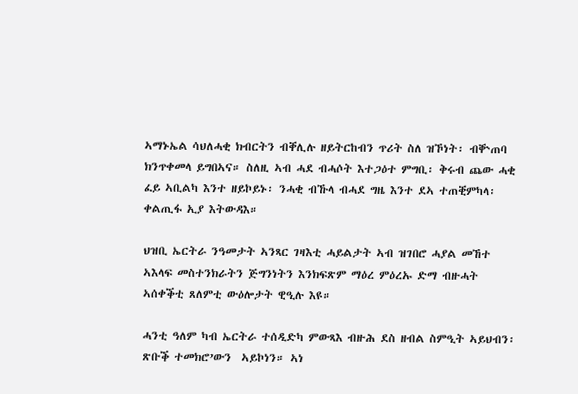ኣማኑኤል ሳህለሓቂ ክብርትን ብቐሊሉ ዘይትርከብን ጥሪት ስለ ዝኾነት፡ ብቝጠባ ክንጥቀመላ ይግበኣና። ስለዚ ኣብ ሓደ ብሓሶት እተጋዕተ ምግቢ፡ ቅሩብ ጨው ሓቂ ፈይ ኣቢልካ እንተ ዘይኮይኑ፡ ንሓቂ ብኹላ ብሓደ ግዜ እንተ ደኣ ተጠቒምካላ፡ ቀልጢፋ ኢያ እትውዳእ።

ህዝቢ ኤርትራ ንዓመታት ኣንጻር ገዛእቲ ሓይልታት ኣብ ዝገበሮ ሓያል መኸተ ኣእላፍ መስተንክራትን ጅግንነትን እንክፍጽም ማዕረ ምዕረኡ ድማ ብዙሓት ኣሰቀቕቲ ጸለምቲ ውዕሎታት ዊዒሉ እዩ።

ሓንቲ ዓለም ካብ ኤርትራ ተሰዲድካ ምውጻእ ብዙሕ ደስ ዘብል ስምዒት ኣይህብን፡ ጽቡቕ ተመክሮ’ውን  ኣይኮነን። ኣነ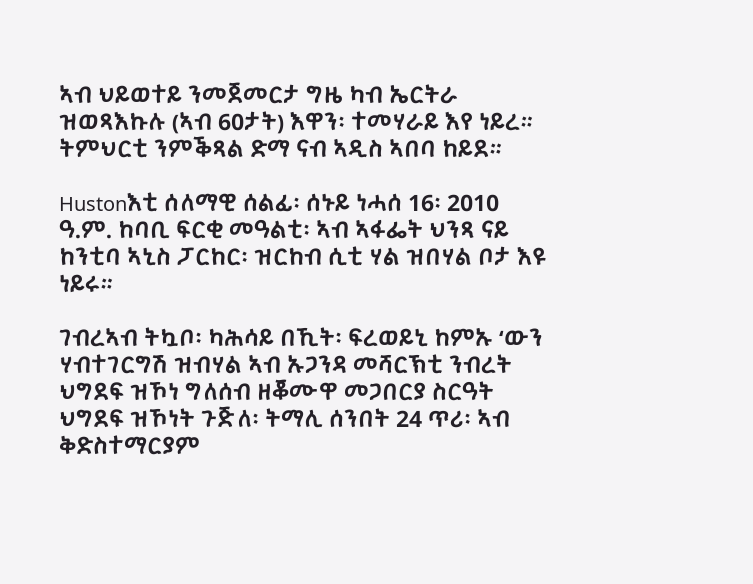ኣብ ህይወተይ ንመጀመርታ ግዜ ካብ ኤርትራ ዝወጻእኩሉ (ኣብ 60ታት) እዋን፡ ተመሃራይ እየ ነይረ። ትምህርቲ ንምቕጻል ድማ ናብ ኣዲስ ኣበባ ከይደ።

Hustonእቲ ሰለማዊ ሰልፊ፡ ሰኑይ ነሓሰ 16፡ 2010 ዓ.ም. ከባቢ ፍርቂ መዓልቲ፡ ኣብ ኣፋፌት ህንጻ ናይ ከንቲባ ኣኒስ ፓርከር፡ ዝርከብ ሲቲ ሃል ዝበሃል ቦታ እዩ ነይሩ።

ገብረኣብ ትኳቦ፡ ካሕሳይ በኺት፡ ፍረወይኒ ከምኡ ‘ውን ሃብተገርግሽ ዝብሃል ኣብ ኡጋንዳ መሻርኽቲ ንብረት ህግደፍ ዝኾነ ግለሰብ ዘቖሙዋ መጋበርያ ስርዓት ህግደፍ ዝኾነት ጉጅለ፡ ትማሊ ሰንበት 24 ጥሪ፡ ኣብ ቅድስተማርያም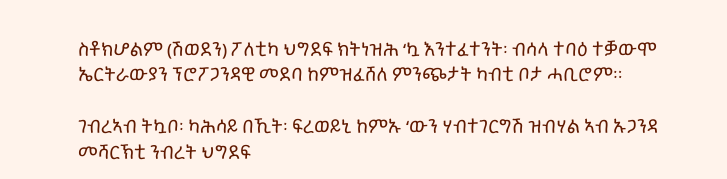ስቶክሆልም (ሽወደን) ፖለቲካ ህግደፍ ክትነዝሕ ‘ኳ እንተፈተንት፡ ብሳላ ተባዕ ተቓውሞ ኤርትራውያን ፕሮፖጋንዳዊ መደባ ከምዝፈሸለ ምንጭታት ካብቲ ቦታ ሓቢሮም።

ገብረኣብ ትኳቦ፡ ካሕሳይ በኺት፡ ፍረወይኒ ከምኡ ‘ውን ሃብተገርግሽ ዝብሃል ኣብ ኡጋንዳ መሻርኽቲ ንብረት ህግደፍ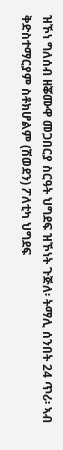ዝኾነ ግለሰብ ዘቖሙዋ መጋበርያ ስርዓት ህግደፍ ዝኾነት ጉጅለ፡ ትማሊ ሰንበት 24 ጥሪ፡ ኣብ ቅድስተማርያም ስቶክሆልም (ሽወደን) ፖለቲካ ህግደፍ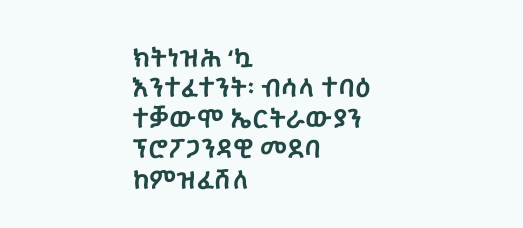ክትነዝሕ ‘ኳ እንተፈተንት፡ ብሳላ ተባዕ ተቓውሞ ኤርትራውያን ፕሮፖጋንዳዊ መደባ ከምዝፈሸለ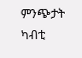ምንጭታት ካብቲ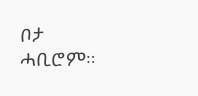ቦታ ሓቢሮም።